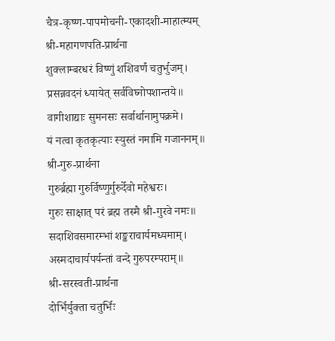चैत्र-कृष्ण-पापमोचनी-एकादशी-माहात्म्यम्
श्री-महागणपति-प्रार्थना
शुक्लाम्बरधरं विष्णुं शशिवर्णं चतुर्भुजम्।
प्रसन्नवदनं ध्यायेत् सर्वविघ्नोपशान्तये॥
वागीशाद्याः सुमनसः सर्वार्थानामुपक्रमे।
यं नत्वा कृतकृत्याः स्युस्तं नमामि गजाननम्॥
श्री-गुरु-प्रार्थना
गुरुर्ब्रह्मा गुरुर्विष्णुर्गुरुर्देवो महेश्वरः।
गुरुः साक्षात् परं ब्रह्म तस्मै श्री-गुरवे नमः॥
सदाशिवसमारम्भां शङ्कराचार्यमध्यमाम्।
अस्मदाचार्यपर्यन्तां वन्दे गुरुपरम्पराम्॥
श्री-सरस्वती-प्रार्थना
दोर्भिर्युक्ता चतुर्भिः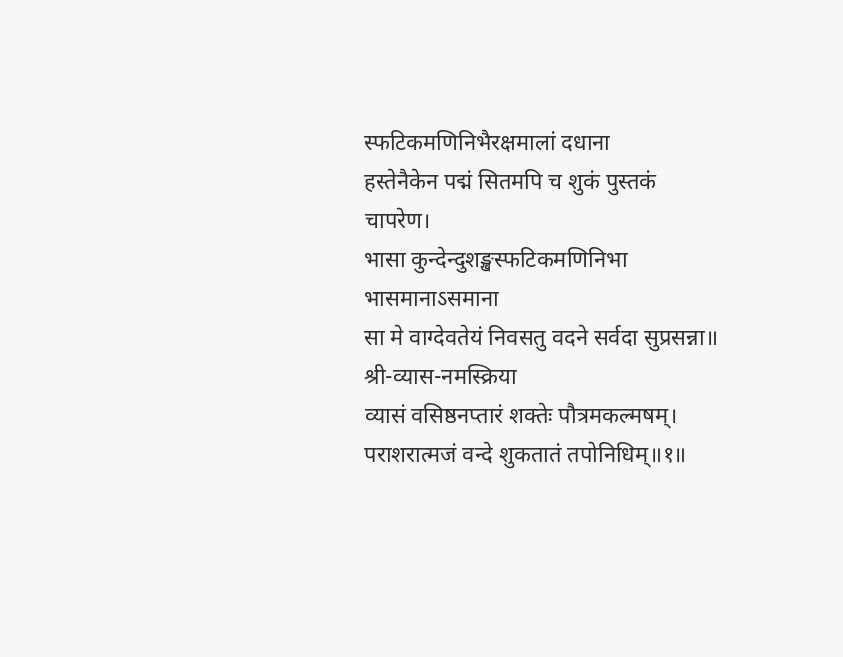स्फटिकमणिनिभैरक्षमालां दधाना
हस्तेनैकेन पद्मं सितमपि च शुकं पुस्तकं चापरेण।
भासा कुन्देन्दुशङ्खस्फटिकमणिनिभा भासमानाऽसमाना
सा मे वाग्देवतेयं निवसतु वदने सर्वदा सुप्रसन्ना॥
श्री-व्यास-नमस्क्रिया
व्यासं वसिष्ठनप्तारं शक्तेः पौत्रमकल्मषम्।
पराशरात्मजं वन्दे शुकतातं तपोनिधिम्॥१॥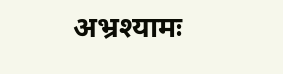अभ्रश्यामः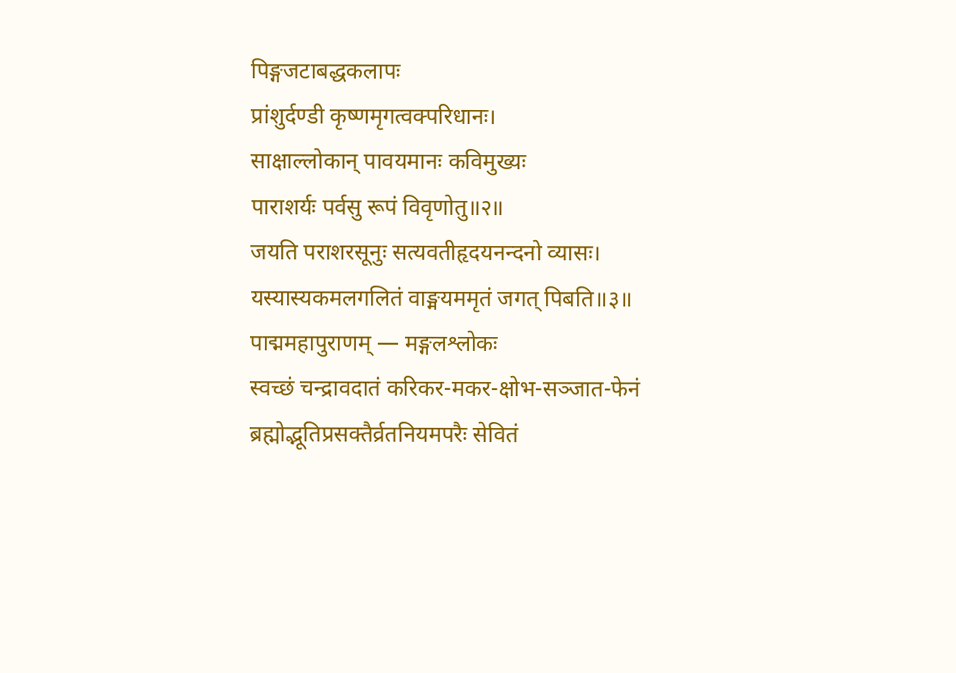पिङ्गजटाबद्धकलापः
प्रांशुर्दण्डी कृष्णमृगत्वक्परिधानः।
साक्षाल्लोकान् पावयमानः कविमुख्यः
पाराशर्यः पर्वसु रूपं विवृणोतु॥२॥
जयति पराशरसूनुः सत्यवतीहृदयनन्दनो व्यासः।
यस्यास्यकमलगलितं वाङ्मयममृतं जगत् पिबति॥३॥
पाद्ममहापुराणम् — मङ्गलश्लोकः
स्वच्छं चन्द्रावदातं करिकर-मकर-क्षोभ-सञ्जात-फेनं
ब्रह्मोद्भूतिप्रसक्तैर्व्रतनियमपरैः सेवितं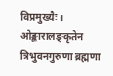विप्रमुख्यैः।
ओङ्कारालङ्कृतेन त्रिभुवनगुरुणा ब्रह्मणा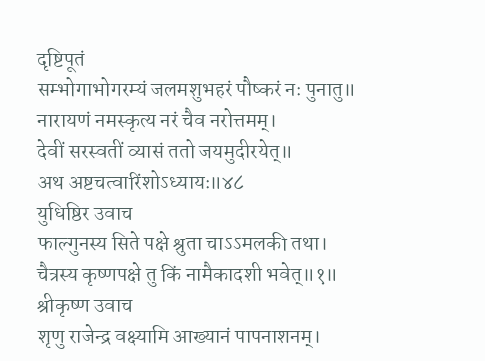दृष्टिपूतं
सम्भोगाभोगरम्यं जलमशुभहरं पौष्करं नः पुनातु॥
नारायणं नमस्कृत्य नरं चैव नरोत्तमम्।
देवीं सरस्वतीं व्यासं ततो जयमुदीरयेत्॥
अथ अष्टचत्वारिंशोऽध्यायः॥४८
युधिष्ठिर उवाच
फाल्गुनस्य सिते पक्षे श्रुता चाऽऽमलकी तथा।
चैत्रस्य कृष्णपक्षे तु किं नामैकादशी भवेत्॥१॥
श्रीकृष्ण उवाच
शृणु राजेन्द्र वक्ष्यामि आख्यानं पापनाशनम्।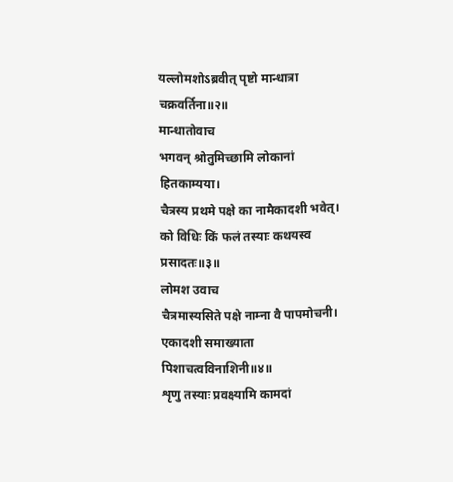यल्लोमशोऽब्रवीत् पृष्टो मान्धात्रा चक्रवर्तिना॥२॥
मान्धातोवाच
भगवन् श्रोतुमिच्छामि लोकानां हितकाम्यया।
चैत्रस्य प्रथमे पक्षे का नामैकादशी भवेत्।
को विधिः किं फलं तस्याः कथयस्व प्रसादतः॥३॥
लोमश उवाच
चैत्रमास्यसिते पक्षे नाम्ना वै पापमोचनी।
एकादशी समाख्याता पिशाचत्वविनाशिनी॥४॥
शृणु तस्याः प्रवक्ष्यामि कामदां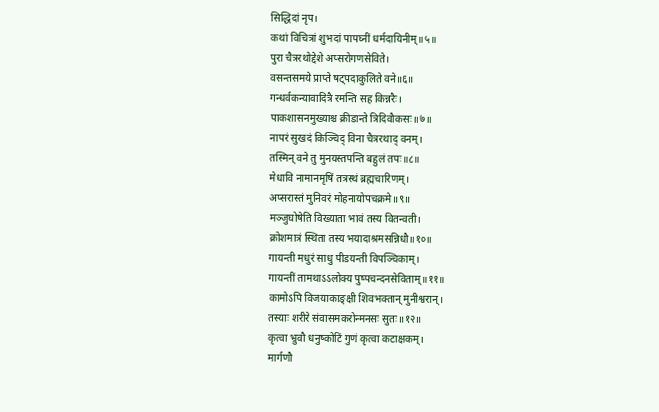सिद्धिदां नृप।
कथां विचित्रां शुभदां पापघ्नीं धर्मदायिनीम्॥५॥
पुरा चैत्ररथोद्देशे अप्सरोगणसेविते।
वसन्तसमये प्राप्ते षट्पदाकुलिते वने॥६॥
गन्धर्वकन्यावादित्रै रमन्ति सह किन्नरैः।
पाकशासनमुख्याश्च क्रीडान्ते त्रिदिवौकसः॥७॥
नापरं सुखदं किञ्चिद् विना चैत्ररथाद् वनम्।
तस्मिन् वने तु मुनयस्तपन्ति बहुलं तपः॥८॥
मेधावि नामानमृषिं तत्रस्थं ब्रह्मचारिणम्।
अप्सरास्तं मुनिवरं मोहनायोपचक्रमे॥९॥
मञ्जुघोषेति विख्याता भावं तस्य वितन्वती।
क्रोशमात्रं स्थिता तस्य भयादाश्रमसन्निधौ॥१०॥
गायन्ती मधुरं साधु पीडयन्ती विपञ्चिकाम्।
गायन्तीं तामथाऽऽलोक्य पुष्पचन्दनसेविताम्॥११॥
कामोऽपि विजयाकाङ्क्षी शिवभक्तान् मुनीश्वरान्।
तस्याः शरीरे संवासमकरोन्मनसः सुतः॥१२॥
कृत्वा भ्रुवौ धनुष्कोटिं गुणं कृत्वा कटाक्षकम्।
मार्गणौ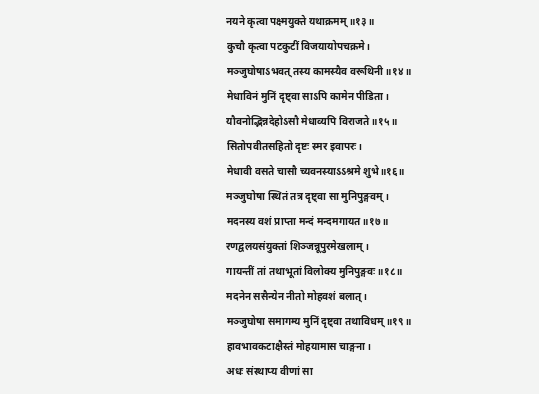नयने कृत्वा पक्ष्मयुक्ते यथाक्रमम्॥१३॥
कुचौ कृत्वा पटकुटीं विजयायोपचक्रमे।
मञ्जुघोषाऽभवत् तस्य कामस्यैव वरूथिनी॥१४॥
मेधाविनं मुनिं दृष्ट्वा साऽपि कामेन पीडिता।
यौवनोद्भिन्नदेहोऽसौ मेधाव्यपि विराजते॥१५॥
सितोपवीतसहितो दृष्टः स्मर इवापरः।
मेधावी वसते चासौ च्यवनस्याऽऽश्रमे शुभे॥१६॥
मञ्जुघोषा स्थितं तत्र दृष्ट्वा सा मुनिपुङ्गवम्।
मदनस्य वशं प्राप्ता मन्दं मन्दमगायत॥१७॥
रणद्वलयसंयुक्तां शिञ्जन्नूपुरमेखलाम्।
गायन्तीं तां तथाभूतां विलोक्य मुनिपुङ्गवः॥१८॥
मदनेन ससैन्येन नीतो मोहवशं बलात्।
मञ्जुघोषा समागम्य मुनिं दृष्ट्वा तथाविधम्॥१९॥
हावभावकटाक्षैस्तं मोहयामास चाङ्गना।
अधः संस्थाप्य वीणां सा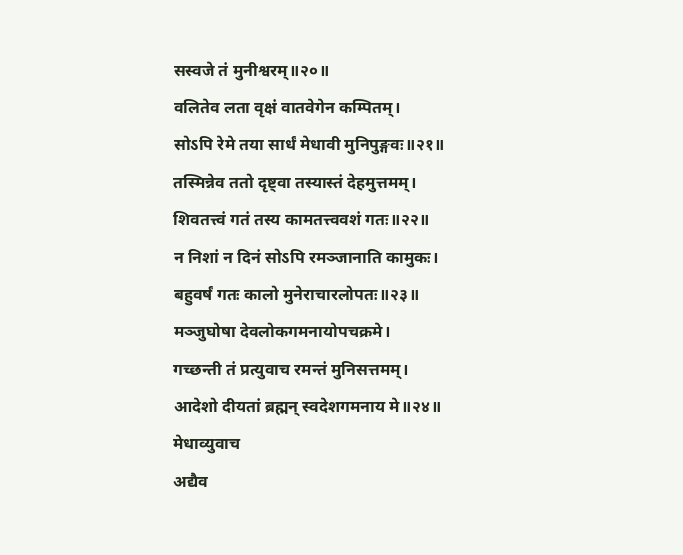सस्वजे तं मुनीश्वरम्॥२०॥
वलितेव लता वृक्षं वातवेगेन कम्पितम्।
सोऽपि रेमे तया सार्धं मेधावी मुनिपुङ्गवः॥२१॥
तस्मिन्नेव ततो दृष्ट्वा तस्यास्तं देहमुत्तमम्।
शिवतत्त्वं गतं तस्य कामतत्त्ववशं गतः॥२२॥
न निशां न दिनं सोऽपि रमञ्जानाति कामुकः।
बहुवर्षं गतः कालो मुनेराचारलोपतः॥२३॥
मञ्जुघोषा देवलोकगमनायोपचक्रमे।
गच्छन्ती तं प्रत्युवाच रमन्तं मुनिसत्तमम्।
आदेशो दीयतां ब्रह्मन् स्वदेशगमनाय मे॥२४॥
मेधाव्युवाच
अद्यैव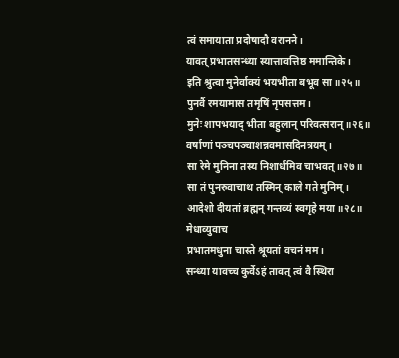त्वं समायाता प्रदोषादौ वरानने।
यावत् प्रभातसन्ध्या स्यात्तावत्तिष्ठ ममान्तिके।
इति श्रुत्वा मुनेर्वाक्यं भयभीता बभूव सा॥२५॥
पुनर्वै रमयामास तमृषिं नृपसत्तम।
मुनेः शापभयाद् भीता बहुलान् परिवत्सरान्॥२६॥
वर्षाणां पञ्चपञ्चाशन्नवमासदिनत्रयम्।
सा रेमे मुनिना तस्य निशार्धमिव चाभवत्॥२७॥
सा तं पुनरुवाचाथ तस्मिन् काले गते मुनिम्।
आदेशो दीयतां ब्रह्मन् गन्तव्यं स्वगृहे मया॥२८॥
मेधाव्युवाच
प्रभातमधुना चास्ते श्रूयतां वचनं मम।
सन्ध्या यावच्च कुर्वेऽहं तावत् त्वं वै स्थिरा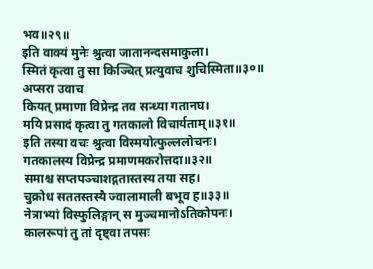भव॥२९॥
इति वाक्यं मुनेः श्रुत्वा जातानन्दसमाकुला।
स्मितं कृत्वा तु सा किञ्चित् प्रत्युवाच शुचिस्मिता॥३०॥
अप्सरा उवाच
कियत् प्रमाणा विप्रेन्द्र तव सन्ध्या गतानघ।
मयि प्रसादं कृत्वा तु गतकालो विचार्यताम्॥३१॥
इति तस्या वचः श्रुत्वा विस्मयोत्फुल्ललोचनः।
गतकालस्य विप्रेन्द्र प्रमाणमकरोत्तदा॥३२॥
समाश्च सप्तपञ्चाशद्गतास्तस्य तया सह।
चुक्रोध सततस्तस्यै ज्वालामाली बभूव ह॥३३॥
नेत्राभ्यां विस्फुलिङ्गान् स मुञ्चमानोऽतिकोपनः।
कालरूपां तु तां दृष्ट्वा तपसः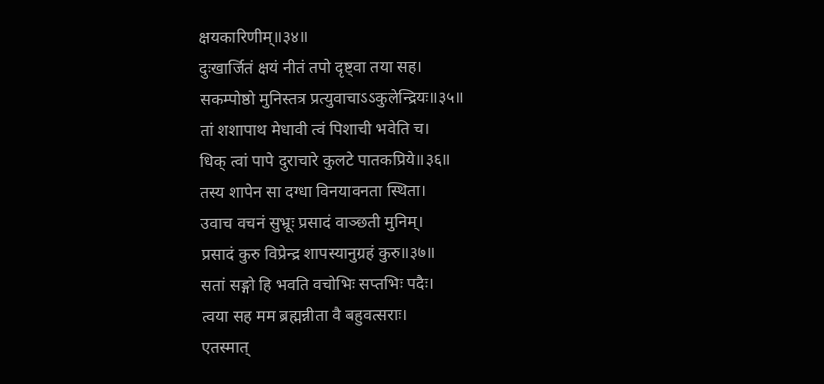क्षयकारिणीम्॥३४॥
दुःखार्जितं क्षयं नीतं तपो दृष्ट्वा तया सह।
सकम्पोष्ठो मुनिस्तत्र प्रत्युवाचाऽऽकुलेन्द्रियः॥३५॥
तां शशापाथ मेधावी त्वं पिशाची भवेति च।
धिक् त्वां पापे दुराचारे कुलटे पातकप्रिये॥३६॥
तस्य शापेन सा दग्धा विनयावनता स्थिता।
उवाच वचनं सुभ्रूः प्रसादं वाञ्छती मुनिम्।
प्रसादं कुरु विप्रेन्द्र शापस्यानुग्रहं कुरु॥३७॥
सतां सङ्गो हि भवति वचोभिः सप्तभिः पदैः।
त्वया सह मम ब्रह्मन्नीता वै बहुवत्सराः।
एतस्मात्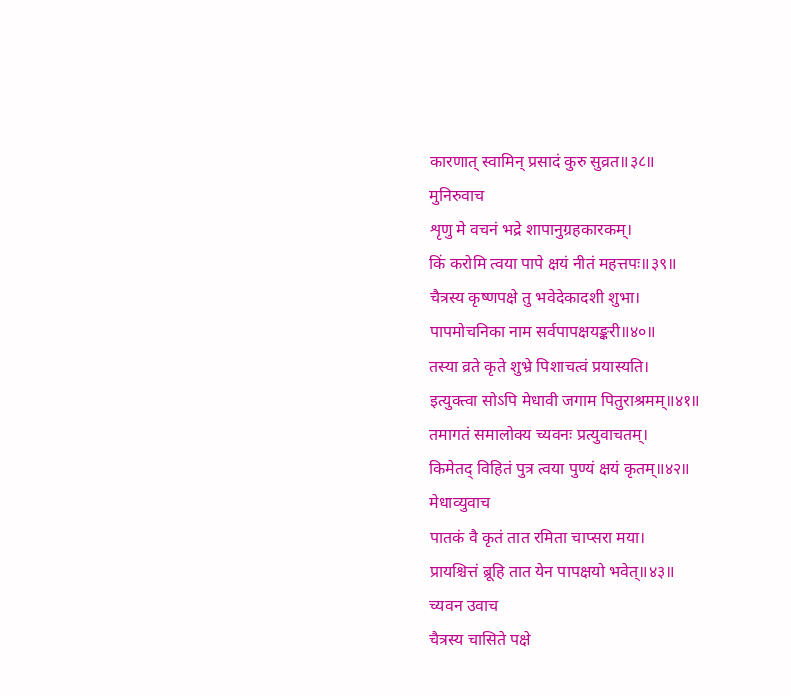कारणात् स्वामिन् प्रसादं कुरु सुव्रत॥३८॥
मुनिरुवाच
शृणु मे वचनं भद्रे शापानुग्रहकारकम्।
किं करोमि त्वया पापे क्षयं नीतं महत्तपः॥३९॥
चैत्रस्य कृष्णपक्षे तु भवेदेकादशी शुभा।
पापमोचनिका नाम सर्वपापक्षयङ्करी॥४०॥
तस्या व्रते कृते शुभ्रे पिशाचत्वं प्रयास्यति।
इत्युक्त्वा सोऽपि मेधावी जगाम पितुराश्रमम्॥४१॥
तमागतं समालोक्य च्यवनः प्रत्युवाचतम्।
किमेतद् विहितं पुत्र त्वया पुण्यं क्षयं कृतम्॥४२॥
मेधाव्युवाच
पातकं वै कृतं तात रमिता चाप्सरा मया।
प्रायश्चित्तं ब्रूहि तात येन पापक्षयो भवेत्॥४३॥
च्यवन उवाच
चैत्रस्य चासिते पक्षे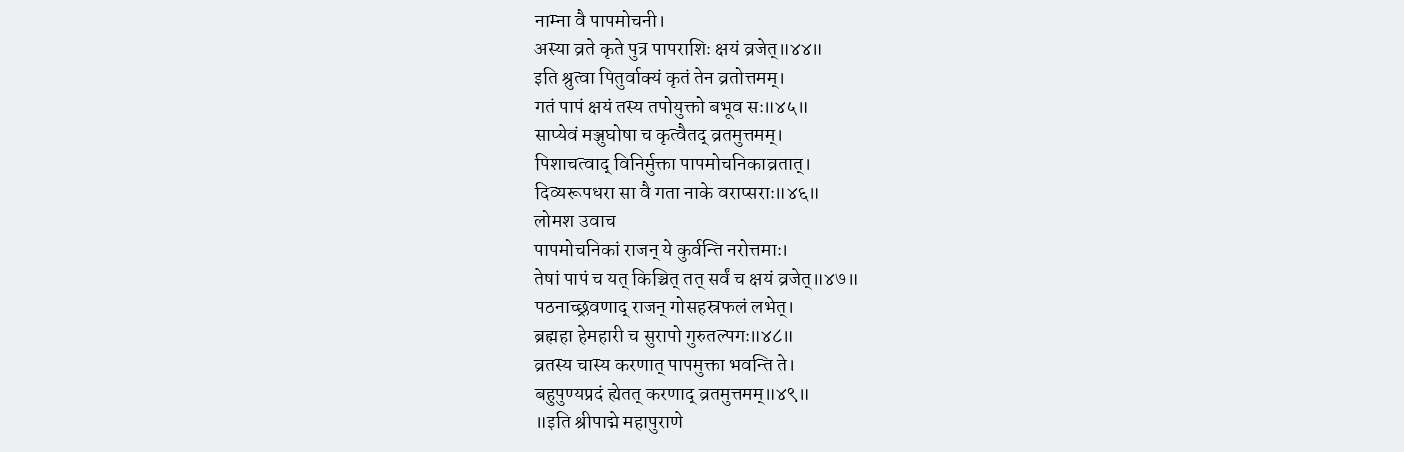नाम्ना वै पापमोचनी।
अस्या व्रते कृते पुत्र पापराशिः क्षयं व्रजेत्॥४४॥
इति श्रुत्वा पितुर्वाक्यं कृतं तेन व्रतोत्तमम्।
गतं पापं क्षयं तस्य तपोयुक्तो बभूव सः॥४५॥
साप्येवं मञ्जुघोषा च कृत्वैतद् व्रतमुत्तमम्।
पिशाचत्वाद् विनिर्मुक्ता पापमोचनिकाव्रतात्।
दिव्यरूपधरा सा वै गता नाके वराप्सराः॥४६॥
लोमश उवाच
पापमोचनिकां राजन् ये कुर्वन्ति नरोत्तमाः।
तेषां पापं च यत् किञ्चित् तत् सर्वं च क्षयं व्रजेत्॥४७॥
पठनाच्छ्रवणाद् राजन् गोसहस्रफलं लभेत्।
ब्रह्महा हेमहारी च सुरापो गुरुतल्पगः॥४८॥
व्रतस्य चास्य करणात् पापमुक्ता भवन्ति ते।
बहुपुण्यप्रदं ह्येतत् करणाद् व्रतमुत्तमम्॥४९॥
॥इति श्रीपाद्मे महापुराणे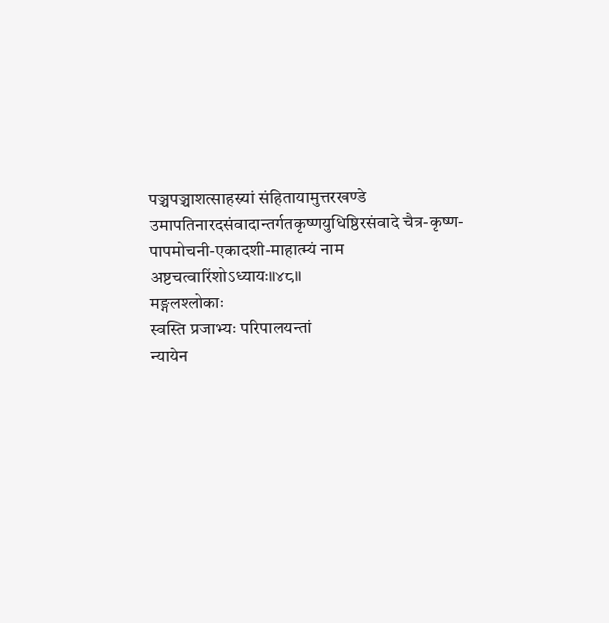पञ्चपञ्चाशत्साहस्र्यां संहितायामुत्तरखण्डे उमापतिनारदसंवादान्तर्गतकृष्णयुधिष्ठिरसंवादे चैत्र-कृष्ण-पापमोचनी-एकादशी-माहात्म्यं नाम अष्टचत्वारिंशोऽध्यायः॥४८॥
मङ्गलश्लोकाः
स्वस्ति प्रजाभ्यः परिपालयन्तां
न्यायेन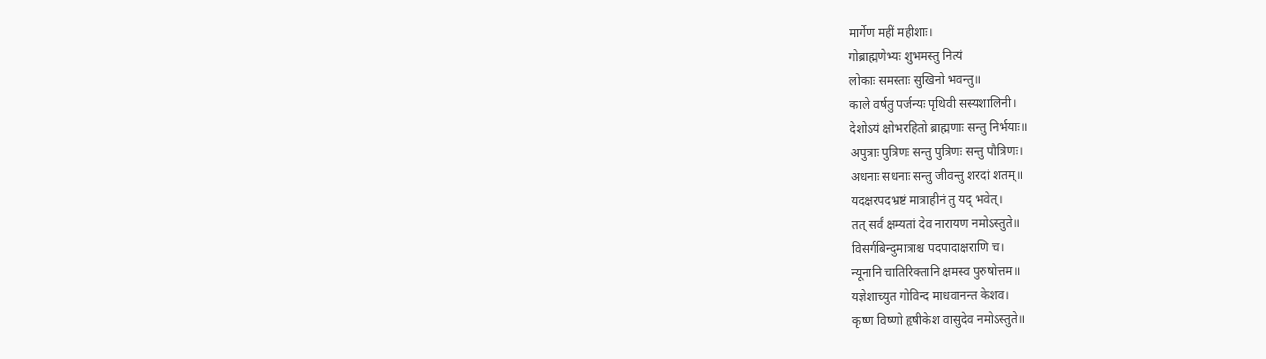मार्गेण महीं महीशाः।
गोब्राह्मणेभ्यः शुभमस्तु नित्यं
लोकाः समस्ताः सुखिनो भवन्तु॥
काले वर्षतु पर्जन्यः पृथिवी सस्यशालिनी।
देशोऽयं क्षोभरहितो ब्राह्मणाः सन्तु निर्भयाः॥
अपुत्राः पुत्रिणः सन्तु पुत्रिणः सन्तु पौत्रिणः।
अधनाः सधनाः सन्तु जीवन्तु शरदां शतम्॥
यदक्षरपदभ्रष्टं मात्राहीनं तु यद् भवेत्।
तत् सर्वं क्षम्यतां देव नारायण नमोऽस्तुते॥
विसर्गबिन्दुमात्राश्च पदपादाक्षराणि च।
न्यूनानि चातिरिक्तानि क्षमस्व पुरुषोत्तम॥
यज्ञेशाच्युत गोविन्द माधवानन्त केशव।
कृष्ण विष्णो हृषीकेश वासुदेव नमोऽस्तुते॥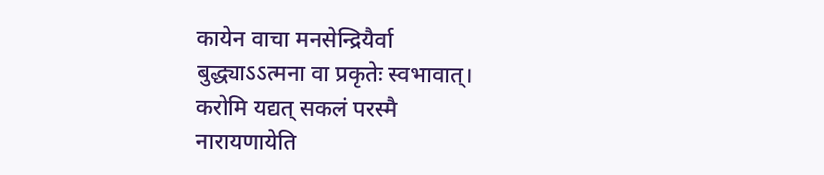कायेन वाचा मनसेन्द्रियैर्वा
बुद्ध्याऽऽत्मना वा प्रकृतेः स्वभावात्।
करोमि यद्यत् सकलं परस्मै
नारायणायेति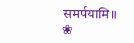समर्पयामि॥
❀